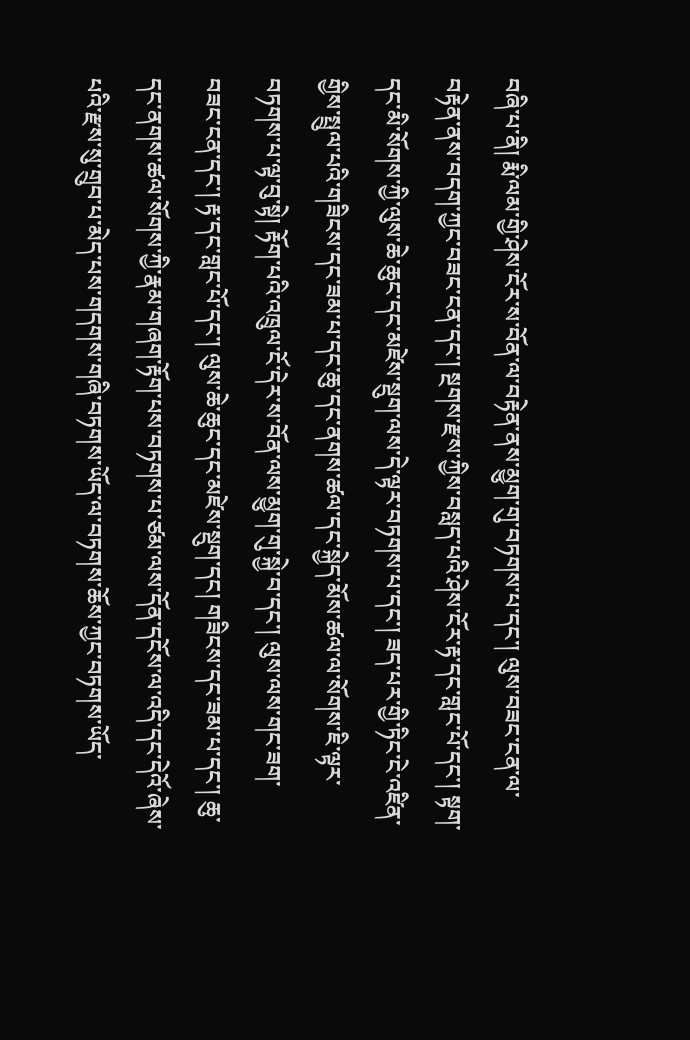བཞི་པ་ནི། རྨི་ལམ་གྱི་ཤེས་ངོར་ས་བོན་ལ་བརྟེན་ནས་མྱུག་གུ་བཏགས་པ་དང་། ལུས་བཟང་ངན་ལ་བརྟེན་ནས་བདག་ཀྱང་བཟང་ངན་དང་། སྔགས་རྫས་ཀྱིས་བསླད་པའི་ཤེས་ངོར་རྟ་དང་གླང་པོ་དང་། སྟག་དང་མི་སོགས་ཀྱི་ལུས་ཆེ་ཆུང་དང་མཛེས་སྡུག་ལས་དེ་ལྟར་བཏགས་པ་དང་། ཟད་པར་གྱི་ཏིང་ངེ་འཛིན་གྱིས་སྤྲུལ་པའི་གཟིངས་དང་ཟམ་པ་དང་ཆུ་དང་ནགས་ཚལ་དང་སྐྱེད་མོས་ཚལ་ལ་སོགས་ཇི་ལྟར་བཏགས་པ་ལྟ་བུ་སྟེ། རྟོག་པའི་འཁྲུལ་ངོ་དེར་ས་བོན་ལས་མྱུག་གུ་སྐྱེ་བ་དང་། ལུས་ལས་གང་ཟག་བཟང་ངན་དང་། རྟ་དང་གླང་པོ་དང་། ལུས་ཆེ་ཆུང་དང་མཛེས་སྡུག་དང། གཟིངས་དང་ཟམ་པ་དང་། ཆུ་དང་ནགས་ཚལ་སོགས་ཀྱི་རྣམ་གཞག་རྟོག་པས་བཏགས་པ་ཙམ་ལས་དོན་དངོས་ལ་འདི་དང་དེའོ་ཞེས་པའི་རྫས་སུ་གྲུབ་པ་མེད་པས་གདགས་གཞི་བཏགས་ཡོད་ལ་བཏགས་ཆོས་ཀྱང་བཏགས་ཡོད་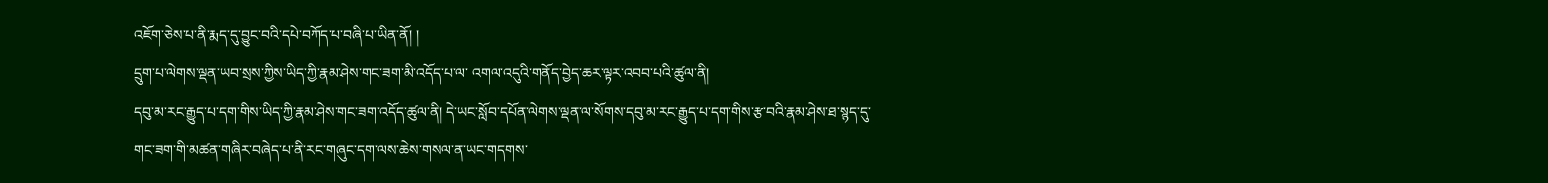འཇོག་ཅེས་པ་ནི་རྨད་དུ་བྱུང་བའི་དཔེ་བཀོད་པ་བཞི་པ་ཡིན་ནོ། །
དྲུག་པ་ལེགས་ལྡན་ཡབ་སྲས་ཀྱིས་ཡིད་ཀྱི་རྣམ་ཤེས་གང་ཟག་མི་འདོད་པ་ལ་ འགལ་འདུའི་གནོད་བྱེད་ཆར་ལྟར་འབབ་པའི་ཚུལ་ནི།
དབུ་མ་རང་རྒྱུད་པ་དག་གིས་ཡིད་ཀྱི་རྣམ་ཤེས་གང་ཟག་འདོད་ཚུལ་ནི། དེ་ཡང་སློབ་དཔོན་ལེགས་ལྡན་ལ་སོགས་དབུ་མ་རང་རྒྱུད་པ་དག་གིས་རྩ་བའི་རྣམ་ཤེས་ཐ་སྙད་དུ་གང་ཟག་གི་མཚན་གཞིར་བཞེད་པ་ནི་རང་གཞུང་དག་ལས་ཆེས་གསལ་ན་ཡང་གདགས་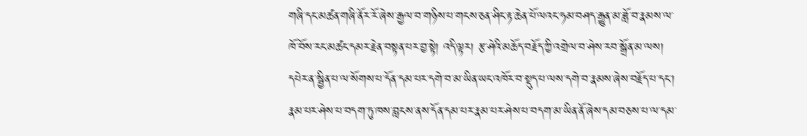གཞི་དང་མཚན་གཞི་ནོར་རོ་ཞེས་རྒྱལ་བ་གཉིས་པ་གངས་ཅན་ཤིང་རྟ་ཆེན་པོ་ལའང་ཧམ་བཤད་རྒྱུན་མ་ཟློ་བ་རྣམས་ལ་ཁོ་བོས་རང་མཚང་དམར་རྗེན་བསྟན་པར་བྱ་སྟེ། འདི་ལྟར། རྩ་ཤེའི་མཆོད་བརྗོད་ཀྱི་འགྲེལ་བ་ཤེས་རབ་སྒྲོན་མ་ལས། དཔེར་ན་སྦྱིན་པ་ལ་སོགས་པ་དོན་དམ་པར་དགེ་བ་མ་ཡིན་ཡང་འཁོར་བ་སྡུད་པ་ལས་དགེ་བ་རྣམས་ཞེས་བརྗོད་པ་དང་། རྣམ་པར་ཤེས་པ་བདག་ཏུ་ཁས་བླངས་ནས་དོན་དམ་པར་རྣམ་པར་ཤེས་པ་བདག་མ་ཡིན་ནོ་ཞེས་དམ་བཅས་པ་ལ་དམ་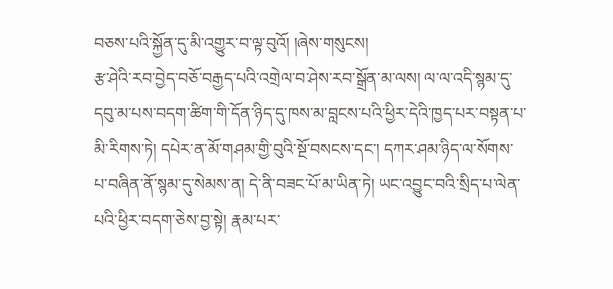བཅས་པའི་སྐྱོན་དུ་མི་འགྱུར་བ་ལྟ་བུའོ། །ཞེས་གསུངས།
རྩ་ཤེའི་རབ་བྱེད་བཅོ་བརྒྱད་པའི་འགྲེལ་བ་ཤེས་རབ་སྒྲོན་མ་ལས། ལ་ལ་འདི་སྙམ་དུ་དབུ་མ་པས་བདག་ཚིག་གི་དོན་ཉིད་དུ་ཁས་མ་བླངས་པའི་ཕྱིར་དེའི་ཁྱད་པར་བསྟན་པ་མི་རིགས་ཏེ། དཔེར་ན་མོ་གཤམ་གྱི་བུའི་སྔོ་བསངས་དང་། དཀར་ཤམ་ཉིད་ལ་སོགས་པ་བཞིན་ནོ་སྙམ་དུ་སེམས་ན། དེ་ནི་བཟང་པོ་མ་ཡིན་ཏེ། ཡང་འབྱུང་བའི་སྲིད་པ་ལེན་པའི་ཕྱིར་བདག་ཅེས་བྱ་སྟེ། རྣམ་པར་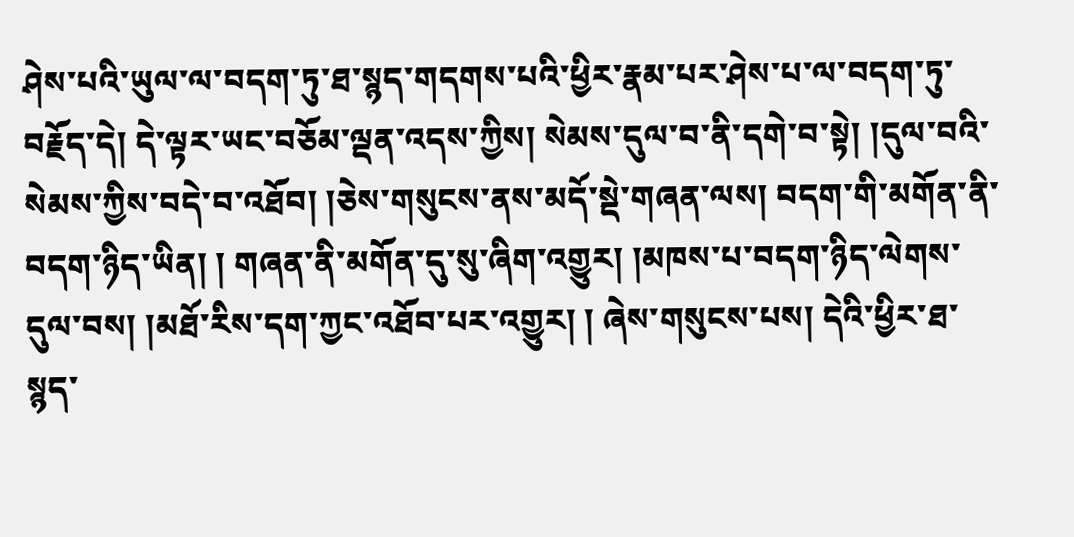ཤེས་པའི་ཡུལ་ལ་བདག་ཏུ་ཐ་སྙད་གདགས་པའི་ཕྱིར་རྣམ་པར་ཤེས་པ་ལ་བདག་ཏུ་བརྗོད་དེ། དེ་ལྟར་ཡང་བཅོམ་ལྡན་འདས་ཀྱིས། སེམས་དུལ་བ་ནི་དགེ་བ་སྟེ། །དུལ་བའི་སེམས་ཀྱིས་བདེ་བ་འཐོབ། །ཅེས་གསུངས་ནས་མདོ་སྡེ་གཞན་ལས། བདག་གི་མགོན་ནི་བདག་ཉིད་ཡིན། ། གཞན་ནི་མགོན་དུ་སུ་ཞིག་འགྱུར། །མཁས་པ་བདག་ཉིད་ལེགས་དུལ་བས། །མཐོ་རིས་དག་ཀྱང་འཐོབ་པར་འགྱུར། ། ཞེས་གསུངས་པས། དེའི་ཕྱིར་ཐ་སྙད་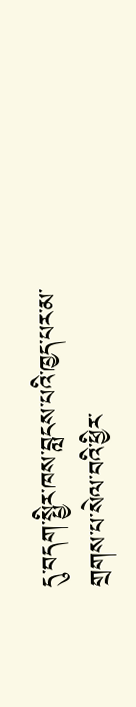དུ་བདག་སྤྱིར་ཁས་བླངས་པའི་ཁྱད་པར་མ་གྲགས་པ་སེལ་བའི་ཕྱིར་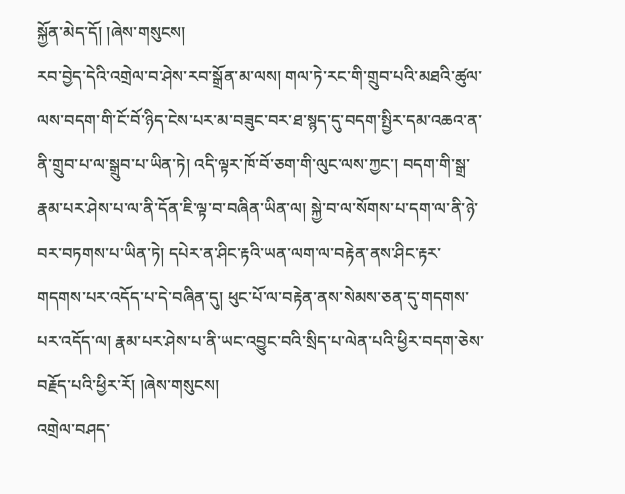སྐྱོན་མེད་དོ། །ཞེས་གསུངས།
རབ་བྱེད་དེའི་འགྲེལ་བ་ཤེས་རབ་སྒྲོན་མ་ལས། གལ་ཏེ་རང་གི་གྲུབ་པའི་མཐའི་ཚུལ་ལས་བདག་གི་ངོ་བོ་ཉིད་ངེས་པར་མ་བཟུང་བར་ཐ་སྙད་དུ་བདག་སྤྱིར་དམ་འཆའ་ན་ནི་གྲུབ་པ་ལ་སྒྲུབ་པ་ཡིན་ཏེ། འདི་ལྟར་ཁོ་བོ་ཅག་གི་ལུང་ལས་ཀྱང་། བདག་གི་སྒྲ་རྣམ་པར་ཤེས་པ་ལ་ནི་དོན་ཇི་ལྟ་བ་བཞིན་ཡིན་ལ། སྐྱེ་བ་ལ་སོགས་པ་དག་ལ་ནི་ཉེ་བར་བཏགས་པ་ཡིན་ཏེ། དཔེར་ན་ཤིང་རྟའི་ཡན་ལག་ལ་བརྟེན་ནས་ཤིང་རྟར་གདགས་པར་འདོད་པ་དེ་བཞིན་དུ། ཕུང་པོ་ལ་བརྟེན་ནས་སེམས་ཅན་དུ་གདགས་པར་འདོད་ལ། རྣམ་པར་ཤེས་པ་ནི་ཡང་འབྱུང་བའི་སྲིད་པ་ལེན་པའི་ཕྱིར་བདག་ཅེས་བརྗོད་པའི་ཕྱིར་རོ། །ཞེས་གསུངས།
འགྲེལ་བཤད་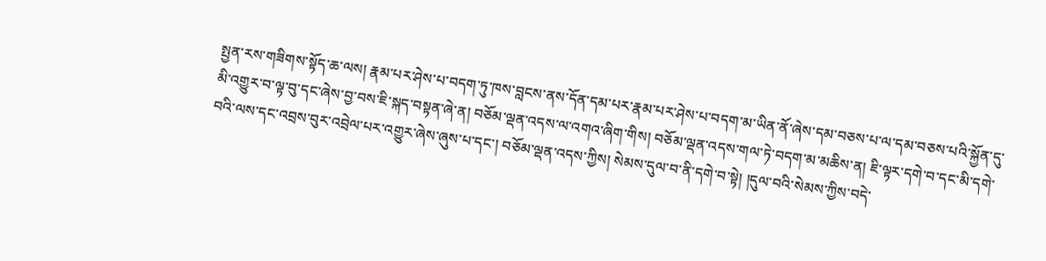སྤྱན་རས་གཟིགས་སྟོད་ཆ་ལས། རྣམ་པར་ཤེས་པ་བདག་ཏུ་ཁས་བླངས་ནས་དོན་དམ་པར་རྣམ་པར་ཤེས་པ་བདག་མ་ཡིན་ནོ་ཞེས་དམ་བཅས་པ་ལ་དམ་བཅས་པའི་སྐྱོན་དུ་མི་འགྱུར་བ་ལྟ་བུ་དང་ཞེས་བྱ་བས་ཇི་སྐད་བསྟན་ཞེ་ན། བཅོམ་ལྡན་འདས་ལ་འགའ་ཞིག་གིས། བཅོམ་ལྡན་འདས་གལ་ཏེ་བདག་མ་མཆིས་ན། ཇི་ལྟར་དགེ་བ་དང་མི་དགེ་བའི་ལས་དང་འབྲས་བུར་འབྲེལ་པར་འགྱུར་ཞེས་ཞུས་པ་དང་། བཅོམ་ལྡན་འདས་ཀྱིས། སེམས་དུལ་བ་ནི་དགེ་བ་སྟེ། །དུལ་བའི་སེམས་ཀྱིས་བདེ་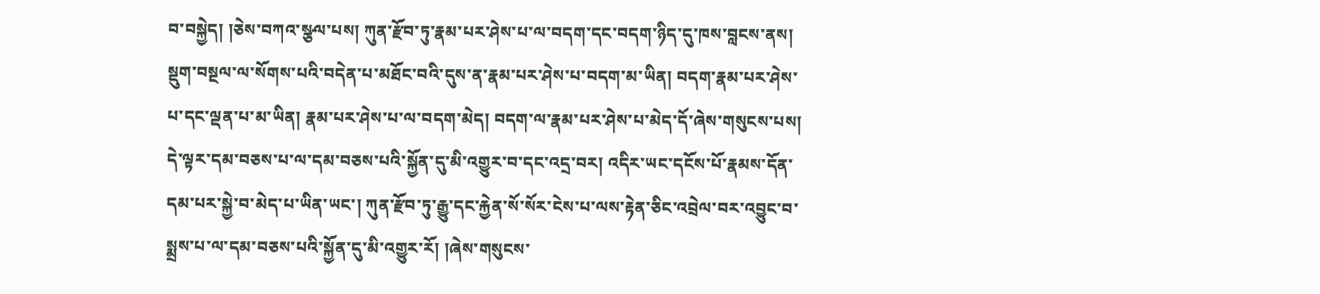བ་བསྐྱེད། །ཅེས་བཀའ་སྩལ་པས། ཀུན་རྫོབ་ཏུ་རྣམ་པར་ཤེས་པ་ལ་བདག་དང་བདག་ཉིད་དུ་ཁས་བླངས་ནས། སྡུག་བསྔལ་ལ་སོགས་པའི་བདེན་པ་མཐོང་བའི་དུས་ན་རྣམ་པར་ཤེས་པ་བདག་མ་ཡིན། བདག་རྣམ་པར་ཤེས་པ་དང་ལྡན་པ་མ་ཡིན། རྣམ་པར་ཤེས་པ་ལ་བདག་མེད། བདག་ལ་རྣམ་པར་ཤེས་པ་མེད་དོ་ཞེས་གསུངས་པས། དེ་ལྟར་དམ་བཅས་པ་ལ་དམ་བཅས་པའི་སྐྱོན་དུ་མི་འགྱུར་བ་དང་འདྲ་བར། འདིར་ཡང་དངོས་པོ་རྣམས་དོན་དམ་པར་སྐྱེ་བ་མེད་པ་ཡིན་ཡང་། ཀུན་རྫོབ་ཏུ་རྒྱུ་དང་རྐྱེན་སོ་སོར་ངེས་པ་ལས་རྟེན་ཅིང་འབྲེལ་བར་འབྱུང་བ་སྨྲས་པ་ལ་དམ་བཅས་པའི་སྐྱོན་དུ་མི་འགྱུར་རོ། །ཞེས་གསུངས་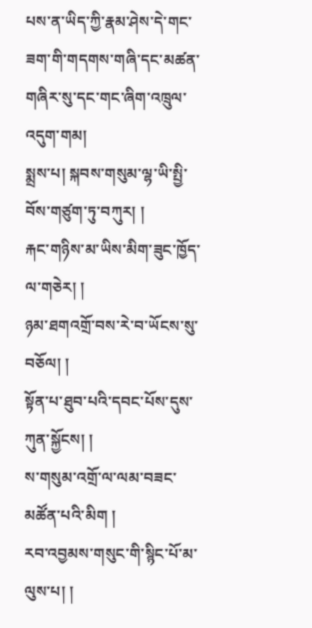པས་ན་ཡིད་ཀྱི་རྣམ་ཤེས་དེ་གང་ཟག་གི་གདགས་གཞི་དང་མཚན་གཞིར་སུ་དང་གང་ཞིག་འཁྲུལ་འདུག་གམ།
སྨྲས་པ། སྐབས་གསུམ་ལྷ་ཡི་སྤྱི་བོས་གཙུག་ཏུ་བཀུར། །
རྐང་གཉིས་མ་ཡིས་མིག་ཟུང་ཁྱོད་ལ་གཅེར། །
ཉམ་ཐགའགྲོ་བས་རེ་བ་ཡོངས་སུ་བཅོལ། །
སྟོན་པ་ཐུབ་པའི་དབང་པོས་དུས་ཀུན་སྐྱོངས། །
ས་གསུམ་འགྲོ་ལ་ལམ་བཟང་མཚོན་པའི་མིག །
རབ་འབྱམས་གསུང་གི་སྙིང་པོ་མ་ལུས་པ། །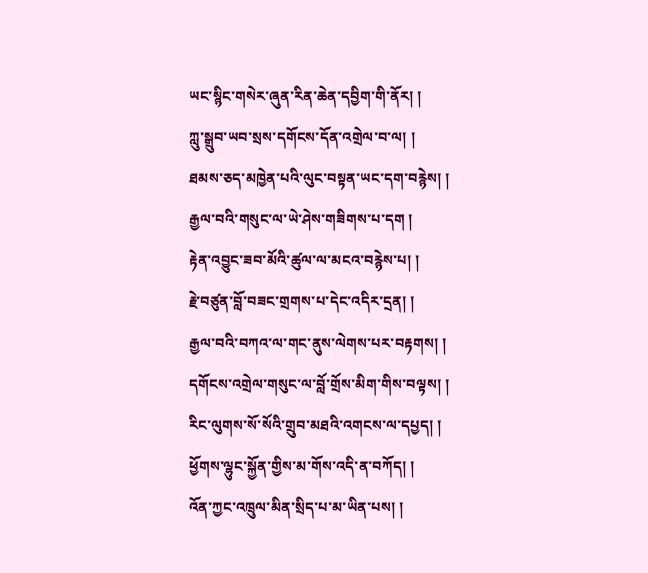ཡང་སྙིང་གསེར་ཞུན་རིན་ཆེན་དབྱིག་གི་ནོར། །
ཀླུ་སྒྲུབ་ཡབ་སྲས་དགོངས་དོན་འགྲེལ་བ་ལ། །
ཐམས་ཅད་མཁྱེན་པའི་ལུང་བསྟན་ཡང་དག་བརྙེས། །
རྒྱལ་བའི་གསུང་ལ་ཡེ་ཤེས་གཟིགས་པ་དག །
རྟེན་འབྱུང་ཟབ་མོའི་ཚུལ་ལ་མངའ་བརྙེས་པ། །
རྗེ་བཙུན་བློ་བཟང་གྲགས་པ་དེང་འདིར་དྲན། །
རྒྱལ་བའི་བཀའ་ལ་གང་ནུས་ལེགས་པར་བརྟགས། །
དགོངས་འགྲེལ་གསུང་ལ་བློ་གྲོས་མིག་གིས་བལྟས། །
རིང་ལུགས་སོ་སོའི་གྲུབ་མཐའི་འགངས་ལ་དཔྱད། །
ཕྱོགས་ལྷུང་སྐྱོན་གྱིས་མ་གོས་འདི་ན་བཀོད། །
འོན་ཀྱང་འཁྲུལ་མིན་སྲིད་པ་མ་ཡིན་པས། །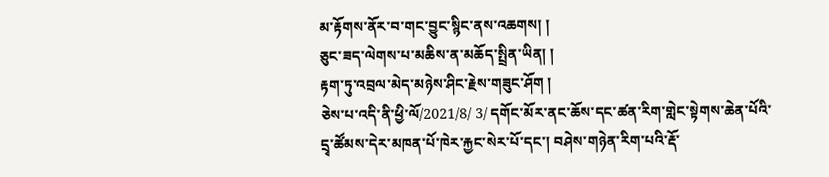མ་རྟོགས་ནོར་བ་གང་བྱུང་སྙིང་ནས་འཆགས། །
ཅུང་ཟད་ལེགས་པ་མཆིས་ན་མཆོད་སྤྲིན་ཡིན། །
རྟག་ཏུ་འབྲལ་མེད་མཉེས་ཤིང་རྗེས་གཟུང་ཤོག །
ཅེས་པ་འདི་ནི་ཕྱི་ལོ/2021/8/ 3/ དགོང་མོར་ནང་ཆོས་དང་ཚན་རིག་གླེང་སྟེགས་ཆེན་པོའི་དྲྭ་ཚོམས་དེར་མཁན་པོ་ཁེར་རྐྱང་སེར་པོ་དང་། བཤེས་གཉེན་རིག་པའི་རྡོ་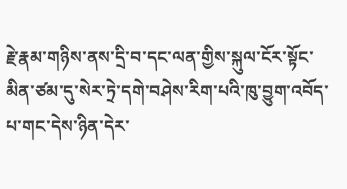རྗེ་རྣམ་གཉིས་ནས་དྲི་བ་དང་ལན་གྱིས་སྐུལ་ངོར་སྟོང་མིན་ཙམ་དུ་སེར་ཏྲེ་དགེ་བཤེས་རིག་པའི་ཁུ་བྱུག་འབོད་པ་གང་དེས་ཉིན་དེར་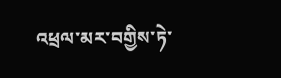འཕྲལ་མར་བགྱིས་ཏེ་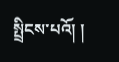སྤྲིངས་པའོ། །